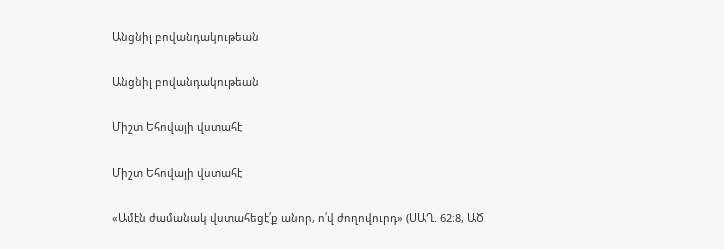Անցնիլ բովանդակութեան

Անցնիլ բովանդակութեան

Միշտ Եհովայի վստահէ

Միշտ Եհովայի վստահէ

«Ամէն ժամանակ վստահեցէ՛ք անոր, ո՛վ ժողովուրդ» (ՍԱՂ. 62։8, ԱԾ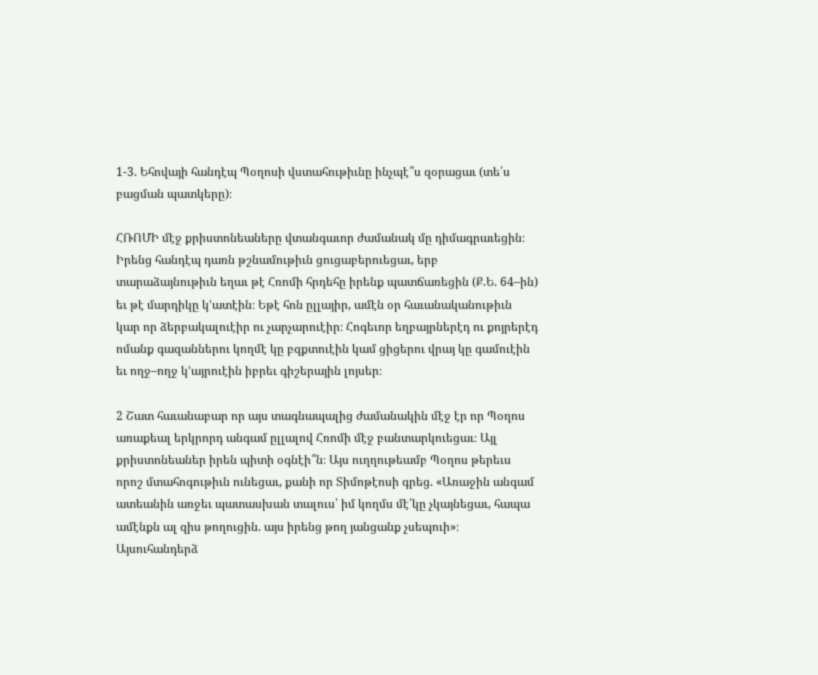1-3. Եհովայի հանդէպ Պօղոսի վստահութիւնը ինչպէ՞ս զօրացաւ (տե՛ս բացման պատկերը)։

ՀՌՈՄԻ մէջ քրիստոնեաները վտանգաւոր ժամանակ մը դիմագրաւեցին։ Իրենց հանդէպ դառն թշնամութիւն ցուցաբերուեցաւ, երբ տարաձայնութիւն եղաւ թէ Հռոմի հրդեհը իրենք պատճառեցին (Ք.Ե. 64–ին) եւ թէ մարդիկը կ’ատէին։ Եթէ հոն ըլլայիր, ամէն օր հաւանականութիւն կար որ ձերբակալուէիր ու չարչարուէիր։ Հոգեւոր եղբայրներէդ ու քոյրերէդ ոմանք գազաններու կողմէ կը բզքտուէին կամ ցիցերու վրայ կը գամուէին եւ ողջ–ողջ կ’այրուէին իբրեւ գիշերային լոյսեր։

2 Շատ հաւանաբար որ այս տագնապալից ժամանակին մէջ էր որ Պօղոս առաքեալ երկրորդ անգամ ըլլալով Հռոմի մէջ բանտարկուեցաւ։ Այլ քրիստոնեաներ իրեն պիտի օգնէի՞ն։ Այս ուղղութեամբ Պօղոս թերեւս որոշ մտահոգութիւն ունեցաւ, քանի որ Տիմոթէոսի գրեց. «Առաջին անգամ ատեանին առջեւ պատասխան տալուս՝ իմ կողմս մէ՛կը չկայնեցաւ, հապա ամէնքն ալ զիս թողուցին. այս իրենց թող յանցանք չսեպուի»։ Այսուհանդերձ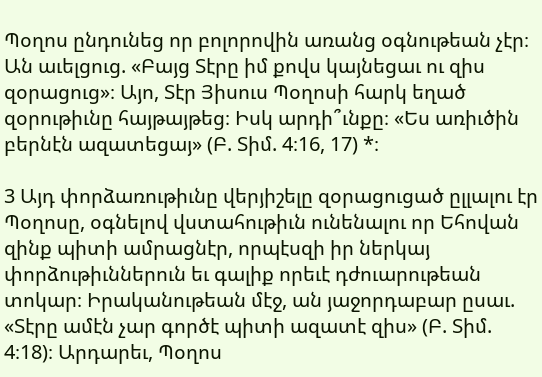Պօղոս ընդունեց որ բոլորովին առանց օգնութեան չէր։ Ան աւելցուց. «Բայց Տէրը իմ քովս կայնեցաւ ու զիս զօրացուց»։ Այո, Տէր Յիսուս Պօղոսի հարկ եղած զօրութիւնը հայթայթեց։ Իսկ արդի՞ւնքը։ «Ես առիւծին բերնէն ազատեցայ» (Բ. Տիմ. 4։16, 17) *։

3 Այդ փորձառութիւնը վերյիշելը զօրացուցած ըլլալու էր Պօղոսը, օգնելով վստահութիւն ունենալու որ Եհովան զինք պիտի ամրացնէր, որպէսզի իր ներկայ փորձութիւններուն եւ գալիք որեւէ դժուարութեան տոկար։ Իրականութեան մէջ, ան յաջորդաբար ըսաւ. «Տէրը ամէն չար գործէ պիտի ազատէ զիս» (Բ. Տիմ. 4։18)։ Արդարեւ, Պօղոս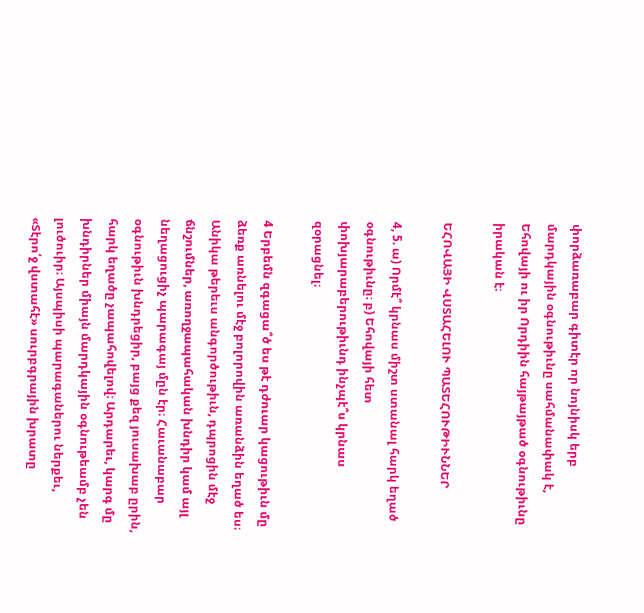փորձառաբար գիտէր որ նոյնիսկ երբ մարդկային օգնութիւնը սահմանափակ է, Եհովայի ու իր Որդիին հայթայթած օգնութիւնը իրական է։

ԵՀՈՎԱՅԻ ՎՍՏԱՀԵԼՈՒ ՊԱՏԵՀՈՒԹԻՒՆՆԵՐ

4, 5. ա) Որմէ՞ կրնաս միշտ ստանալ հարկ եղած օգնութիւնը։ բ) Եհովայի հետ փոխյարաբերութիւնդ ինչպէ՞ս կրնաս զօրացնել։

4 Երբեմն զգացա՞ծ ես թէ դժուար կացութիւն մը ձեռք առնելու մէջ բոլորովին առանձին եղած ես։ Անիկա թերեւս անգործութիւն, դպրոցին մէջ ճնշումներ, առողջապահական խնդիր կամ այլ նեղացուցիչ պարագայ մըն էր։ Հաւանաբար օգնութիւն խնդրեցիր, բայց քեզ յուսախաբ ըրին, հարկ եղածը չապահովելով։ Արդարեւ, կարգ մը խնդիրներ միայն մարդկային օգնութեամբ չեն լուծուիր։ Այսպիսի պարագաներու ներքեւ, «Տէրո՛ջ վստահէ» սուրբգրային խրատը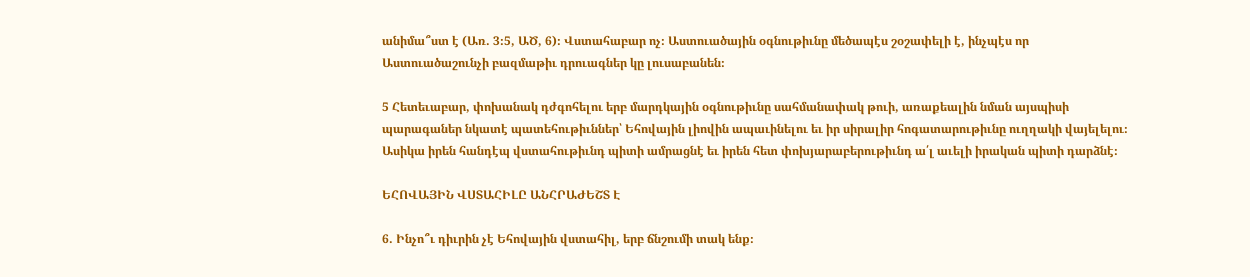անիմա՞ստ է (Առ. 3։5, ԱԾ, 6)։ Վստահաբար ոչ։ Աստուածային օգնութիւնը մեծապէս շօշափելի է, ինչպէս որ Աստուածաշունչի բազմաթիւ դրուագներ կը լուսաբանեն։

5 Հետեւաբար, փոխանակ դժգոհելու երբ մարդկային օգնութիւնը սահմանափակ թուի, առաքեալին նման այսպիսի պարագաներ նկատէ պատեհութիւններ՝ Եհովային լիովին ապաւինելու եւ իր սիրալիր հոգատարութիւնը ուղղակի վայելելու։ Ասիկա իրեն հանդէպ վստահութիւնդ պիտի ամրացնէ եւ իրեն հետ փոխյարաբերութիւնդ ա՛լ աւելի իրական պիտի դարձնէ։

ԵՀՈՎԱՅԻՆ ՎՍՏԱՀԻԼԸ ԱՆՀՐԱԺԵՇՏ Է

6. Ինչո՞ւ դիւրին չէ Եհովային վստահիլ, երբ ճնշումի տակ ենք։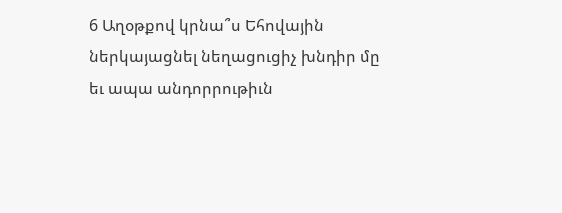6 Աղօթքով կրնա՞ս Եհովային ներկայացնել նեղացուցիչ խնդիր մը եւ ապա անդորրութիւն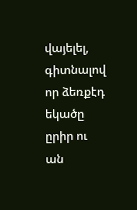վայելել, գիտնալով որ ձեռքէդ եկածը ըրիր ու ան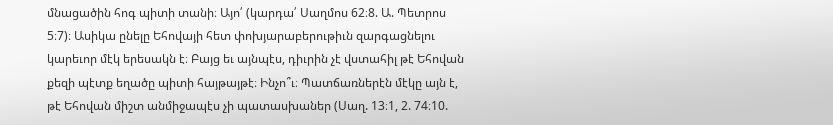մնացածին հոգ պիտի տանի։ Այո՛ (կարդա՛ Սաղմոս 62։8. Ա. Պետրոս 5։7)։ Ասիկա ընելը Եհովայի հետ փոխյարաբերութիւն զարգացնելու կարեւոր մէկ երեսակն է։ Բայց եւ այնպէս, դիւրին չէ վստահիլ թէ Եհովան քեզի պէտք եղածը պիտի հայթայթէ։ Ինչո՞ւ։ Պատճառներէն մէկը այն է, թէ Եհովան միշտ անմիջապէս չի պատասխաներ (Սաղ. 13։1, 2. 74։10.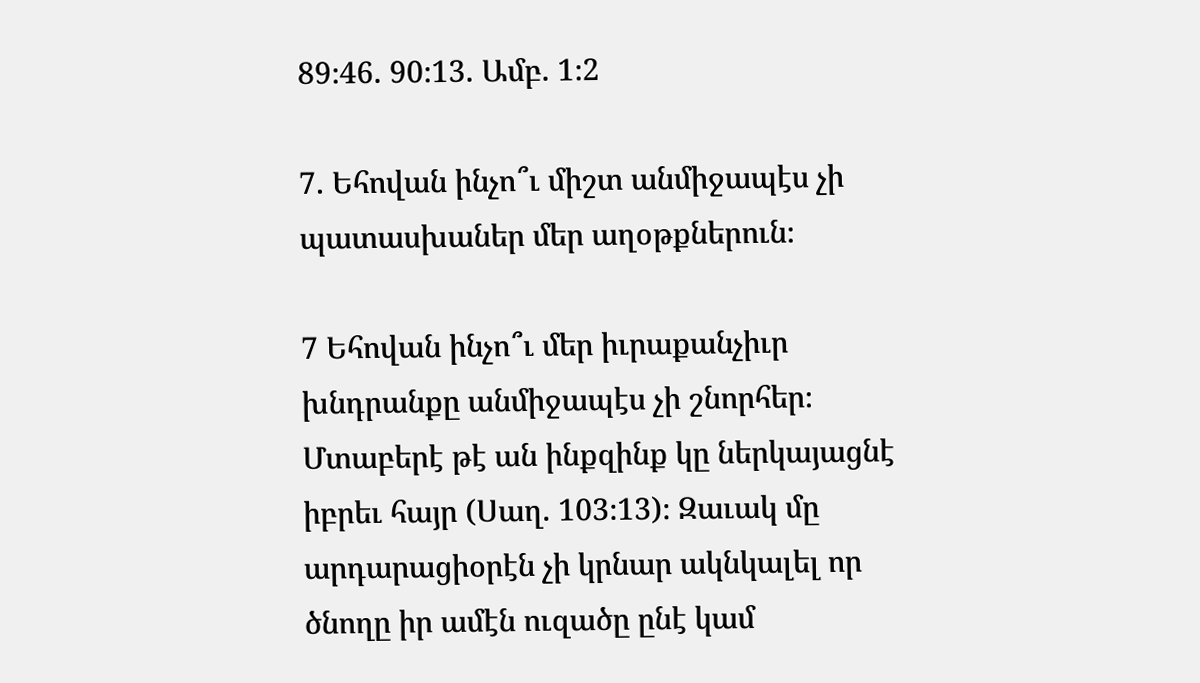89։46. 90։13. Ամբ. 1։2

7. Եհովան ինչո՞ւ միշտ անմիջապէս չի պատասխաներ մեր աղօթքներուն։

7 Եհովան ինչո՞ւ մեր իւրաքանչիւր խնդրանքը անմիջապէս չի շնորհեր։ Մտաբերէ թէ ան ինքզինք կը ներկայացնէ իբրեւ հայր (Սաղ. 103։13)։ Զաւակ մը արդարացիօրէն չի կրնար ակնկալել որ ծնողը իր ամէն ուզածը ընէ կամ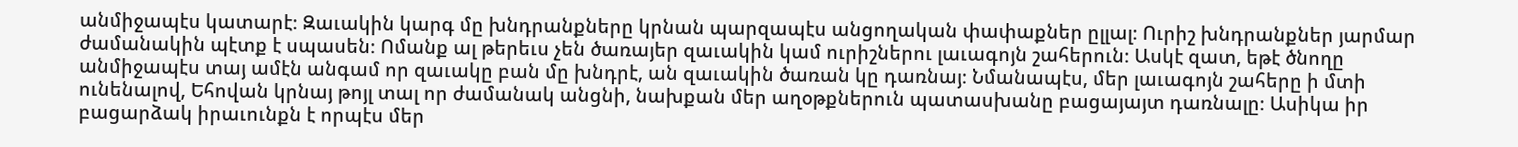անմիջապէս կատարէ։ Զաւակին կարգ մը խնդրանքները կրնան պարզապէս անցողական փափաքներ ըլլալ։ Ուրիշ խնդրանքներ յարմար ժամանակին պէտք է սպասեն։ Ոմանք ալ թերեւս չեն ծառայեր զաւակին կամ ուրիշներու լաւագոյն շահերուն։ Ասկէ զատ, եթէ ծնողը անմիջապէս տայ ամէն անգամ որ զաւակը բան մը խնդրէ, ան զաւակին ծառան կը դառնայ։ Նմանապէս, մեր լաւագոյն շահերը ի մտի ունենալով, Եհովան կրնայ թոյլ տալ որ ժամանակ անցնի, նախքան մեր աղօթքներուն պատասխանը բացայայտ դառնալը։ Ասիկա իր բացարձակ իրաւունքն է որպէս մեր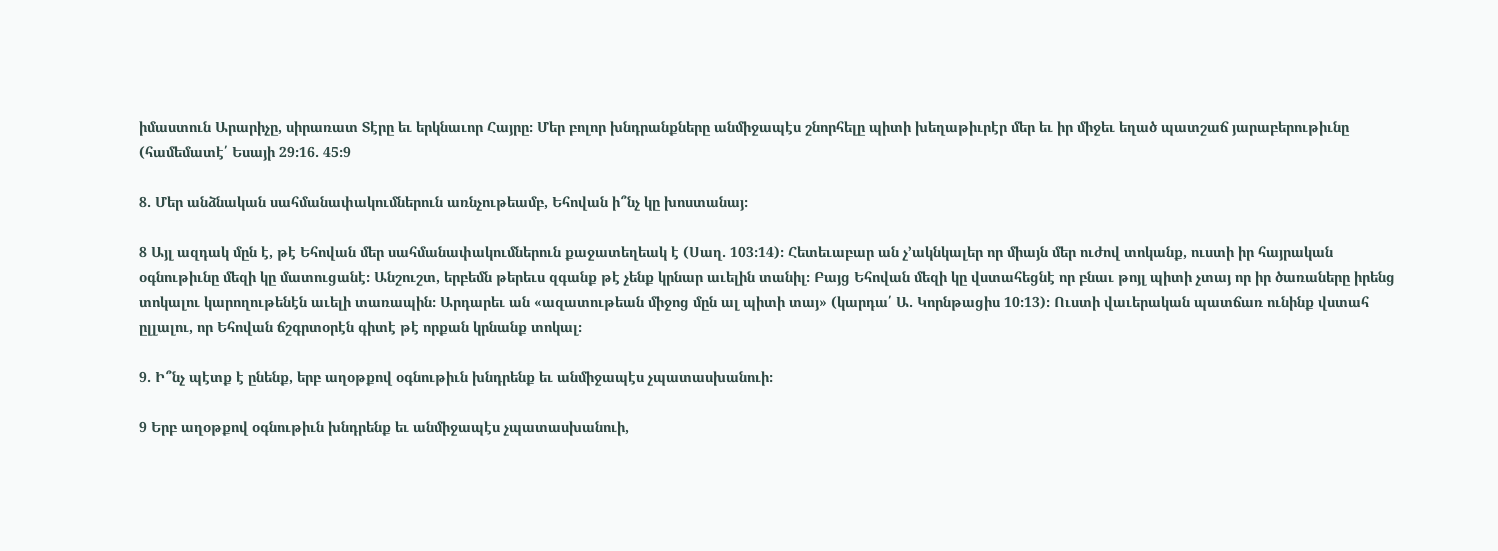իմաստուն Արարիչը, սիրառատ Տէրը եւ երկնաւոր Հայրը։ Մեր բոլոր խնդրանքները անմիջապէս շնորհելը պիտի խեղաթիւրէր մեր եւ իր միջեւ եղած պատշաճ յարաբերութիւնը (համեմատէ՛ Եսայի 29։16. 45։9

8. Մեր անձնական սահմանափակումներուն առնչութեամբ, Եհովան ի՞նչ կը խոստանայ։

8 Այլ ազդակ մըն է, թէ Եհովան մեր սահմանափակումներուն քաջատեղեակ է (Սաղ. 103։14)։ Հետեւաբար ան չ’ակնկալեր որ միայն մեր ուժով տոկանք, ուստի իր հայրական օգնութիւնը մեզի կը մատուցանէ։ Անշուշտ, երբեմն թերեւս զգանք թէ չենք կրնար աւելին տանիլ։ Բայց Եհովան մեզի կը վստահեցնէ որ բնաւ թոյլ պիտի չտայ որ իր ծառաները իրենց տոկալու կարողութենէն աւելի տառապին։ Արդարեւ ան «ազատութեան միջոց մըն ալ պիտի տայ» (կարդա՛ Ա. Կորնթացիս 10։13)։ Ուստի վաւերական պատճառ ունինք վստահ ըլլալու, որ Եհովան ճշգրտօրէն գիտէ թէ որքան կրնանք տոկալ։

9. Ի՞նչ պէտք է ընենք, երբ աղօթքով օգնութիւն խնդրենք եւ անմիջապէս չպատասխանուի։

9 Երբ աղօթքով օգնութիւն խնդրենք եւ անմիջապէս չպատասխանուի,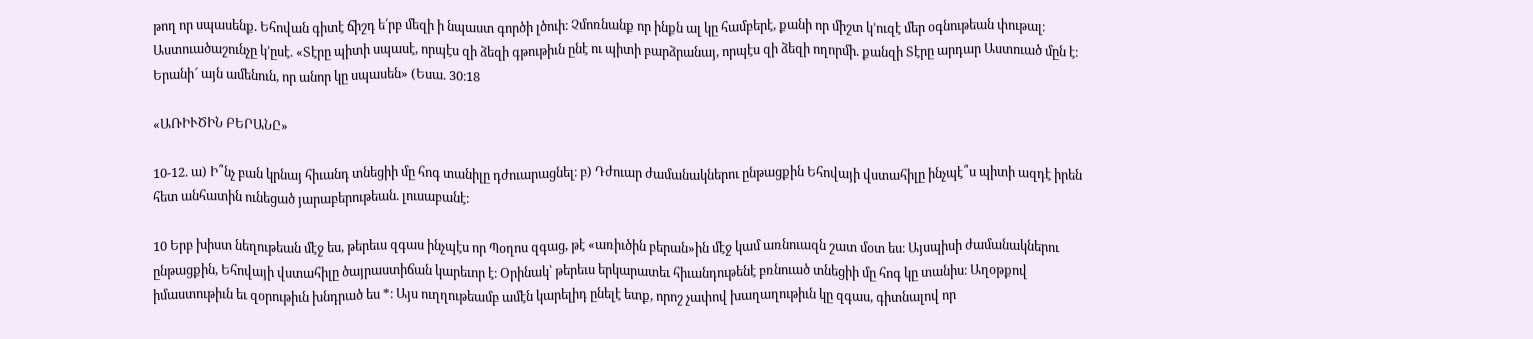թող որ սպասենք. Եհովան գիտէ ճիշդ ե՛րբ մեզի ի նպաստ գործի լծուի։ Չմոռնանք որ ինքն ալ կը համբերէ, քանի որ միշտ կ’ուզէ մեր օգնութեան փութալ։ Աստուածաշունչը կ’ըսէ. «Տէրը պիտի սպասէ, որպէս զի ձեզի գթութիւն ընէ ու պիտի բարձրանայ, որպէս զի ձեզի ողորմի. քանզի Տէրը արդար Աստուած մըն է։ Երանի՜ այն ամենուն, որ անոր կը սպասեն» (Եսա. 30։18

«ԱՌԻՒԾԻՆ ԲԵՐԱՆԸ»

10-12. ա) Ի՞նչ բան կրնայ հիւանդ տնեցիի մը հոգ տանիլը դժուարացնել։ բ) Դժուար ժամանակներու ընթացքին Եհովայի վստահիլը ինչպէ՞ս պիտի ազդէ իրեն հետ անհատին ունեցած յարաբերութեան. լուսաբանէ։

10 Երբ խիստ նեղութեան մէջ ես, թերեւս զգաս ինչպէս որ Պօղոս զգաց, թէ «առիւծին բերան»ին մէջ կամ առնուազն շատ մօտ ես։ Այսպիսի ժամանակներու ընթացքին, Եհովայի վստահիլը ծայրաստիճան կարեւոր է։ Օրինակ՝ թերեւս երկարատեւ հիւանդութենէ բռնուած տնեցիի մը հոգ կը տանիս։ Աղօթքով իմաստութիւն եւ զօրութիւն խնդրած ես *։ Այս ուղղութեամբ ամէն կարելիդ ընելէ ետք, որոշ չափով խաղաղութիւն կը զգաս, գիտնալով որ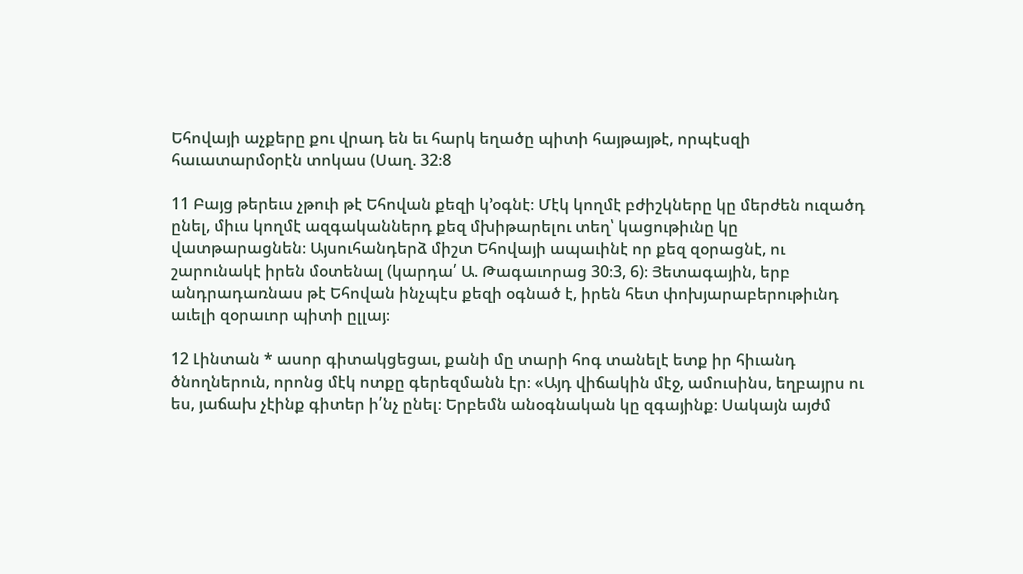Եհովայի աչքերը քու վրադ են եւ հարկ եղածը պիտի հայթայթէ, որպէսզի հաւատարմօրէն տոկաս (Սաղ. 32։8

11 Բայց թերեւս չթուի թէ Եհովան քեզի կ’օգնէ։ Մէկ կողմէ բժիշկները կը մերժեն ուզածդ ընել, միւս կողմէ ազգականներդ քեզ մխիթարելու տեղ՝ կացութիւնը կը վատթարացնեն։ Այսուհանդերձ միշտ Եհովայի ապաւինէ որ քեզ զօրացնէ, ու շարունակէ իրեն մօտենալ (կարդա՛ Ա. Թագաւորաց 30։3, 6)։ Յետագային, երբ անդրադառնաս թէ Եհովան ինչպէս քեզի օգնած է, իրեն հետ փոխյարաբերութիւնդ աւելի զօրաւոր պիտի ըլլայ։

12 Լինտան * ասոր գիտակցեցաւ, քանի մը տարի հոգ տանելէ ետք իր հիւանդ ծնողներուն, որոնց մէկ ոտքը գերեզմանն էր։ «Այդ վիճակին մէջ, ամուսինս, եղբայրս ու ես, յաճախ չէինք գիտեր ի՛նչ ընել։ Երբեմն անօգնական կը զգայինք։ Սակայն այժմ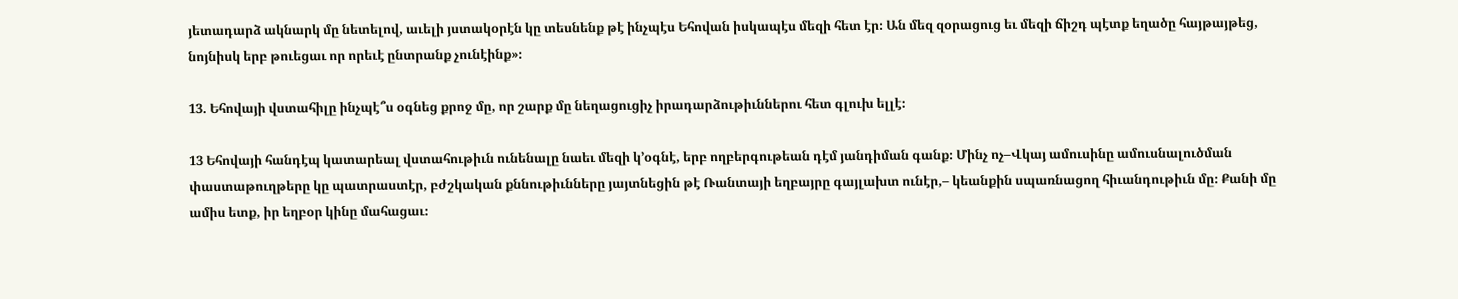յետադարձ ակնարկ մը նետելով, աւելի յստակօրէն կը տեսնենք թէ ինչպէս Եհովան իսկապէս մեզի հետ էր։ Ան մեզ զօրացուց եւ մեզի ճիշդ պէտք եղածը հայթայթեց, նոյնիսկ երբ թուեցաւ որ որեւէ ընտրանք չունէինք»։

13. Եհովայի վստահիլը ինչպէ՞ս օգնեց քրոջ մը, որ շարք մը նեղացուցիչ իրադարձութիւններու հետ գլուխ ելլէ։

13 Եհովայի հանդէպ կատարեալ վստահութիւն ունենալը նաեւ մեզի կ’օգնէ, երբ ողբերգութեան դէմ յանդիման գանք։ Մինչ ոչ–Վկայ ամուսինը ամուսնալուծման փաստաթուղթերը կը պատրաստէր, բժշկական քննութիւնները յայտնեցին թէ Ռանտայի եղբայրը գայլախտ ունէր,– կեանքին սպառնացող հիւանդութիւն մը։ Քանի մը ամիս ետք, իր եղբօր կինը մահացաւ։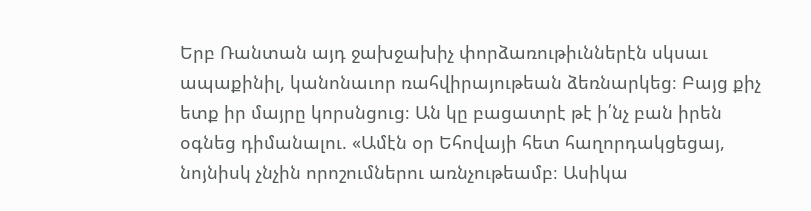Երբ Ռանտան այդ ջախջախիչ փորձառութիւններէն սկսաւ ապաքինիլ, կանոնաւոր ռահվիրայութեան ձեռնարկեց։ Բայց քիչ ետք իր մայրը կորսնցուց։ Ան կը բացատրէ թէ ի՛նչ բան իրեն օգնեց դիմանալու. «Ամէն օր Եհովայի հետ հաղորդակցեցայ, նոյնիսկ չնչին որոշումներու առնչութեամբ։ Ասիկա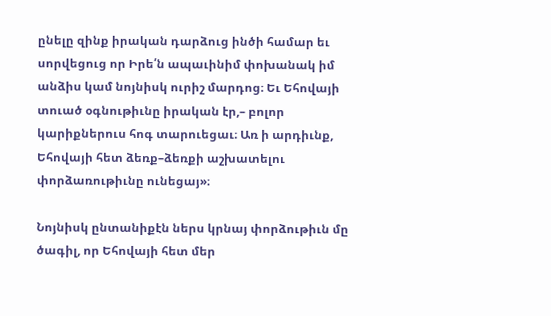ընելը զինք իրական դարձուց ինծի համար եւ սորվեցուց որ Իրե՛ն ապաւինիմ փոխանակ իմ անձիս կամ նոյնիսկ ուրիշ մարդոց։ Եւ Եհովայի տուած օգնութիւնը իրական էր,– բոլոր կարիքներուս հոգ տարուեցաւ։ Առ ի արդիւնք, Եհովայի հետ ձեռք–ձեռքի աշխատելու փորձառութիւնը ունեցայ»։

Նոյնիսկ ընտանիքէն ներս կրնայ փորձութիւն մը ծագիլ, որ Եհովայի հետ մեր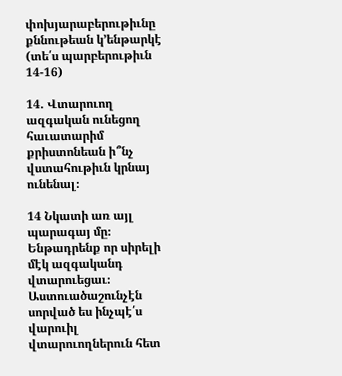փոխյարաբերութիւնը քննութեան կ’ենթարկէ (տե՛ս պարբերութիւն 14-16)

14. Վտարուող ազգական ունեցող հաւատարիմ քրիստոնեան ի՞նչ վստահութիւն կրնայ ունենալ։

14 Նկատի առ այլ պարագայ մը։ Ենթադրենք որ սիրելի մէկ ազգականդ վտարուեցաւ։ Աստուածաշունչէն սորված ես ինչպէ՛ս վարուիլ վտարուողներուն հետ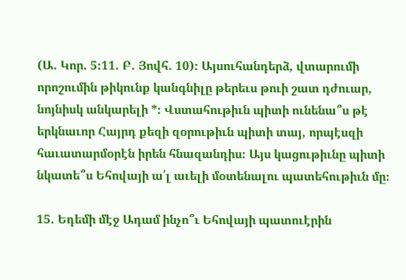(Ա. Կոր. 5։11. Բ. Յովհ. 10)։ Այսուհանդերձ, վտարումի որոշումին թիկունք կանգնիլը թերեւս թուի շատ դժուար, նոյնիսկ անկարելի *։ Վստահութիւն պիտի ունենա՞ս թէ երկնաւոր Հայրդ քեզի զօրութիւն պիտի տայ, որպէսզի հաւատարմօրէն իրեն հնազանդիս։ Այս կացութիւնը պիտի նկատե՞ս Եհովայի ա՛լ աւելի մօտենալու պատեհութիւն մը։

15. Եդեմի մէջ Ադամ ինչո՞ւ Եհովայի պատուէրին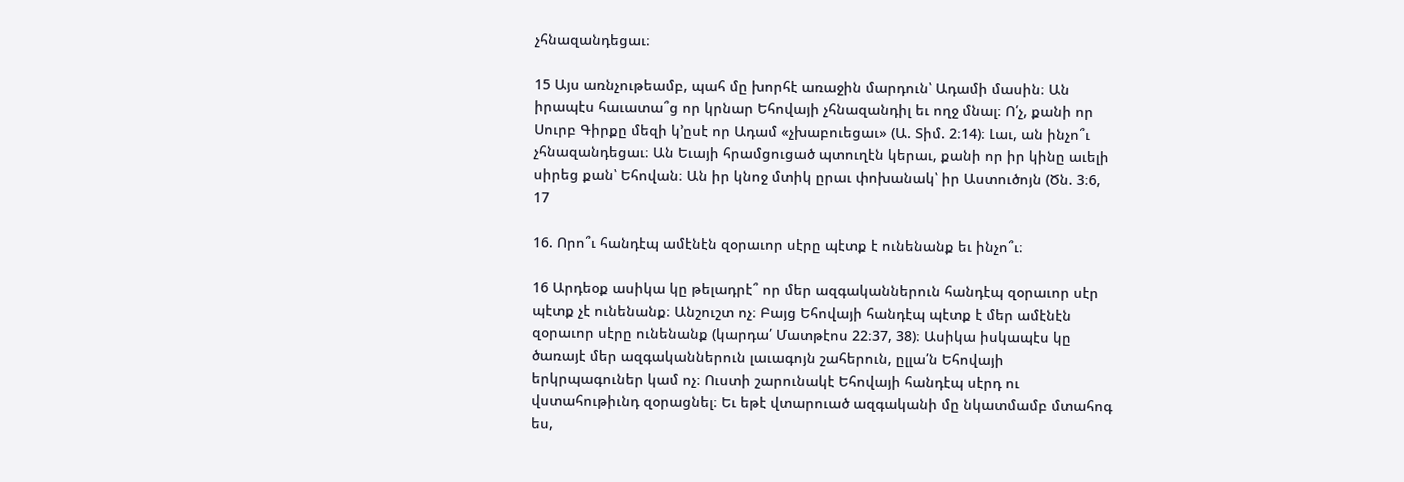չհնազանդեցաւ։

15 Այս առնչութեամբ, պահ մը խորհէ առաջին մարդուն՝ Ադամի մասին։ Ան իրապէս հաւատա՞ց որ կրնար Եհովայի չհնազանդիլ եւ ողջ մնալ։ Ո՛չ, քանի որ Սուրբ Գիրքը մեզի կ’ըսէ որ Ադամ «չխաբուեցաւ» (Ա. Տիմ. 2։14)։ Լաւ, ան ինչո՞ւ չհնազանդեցաւ։ Ան Եւայի հրամցուցած պտուղէն կերաւ, քանի որ իր կինը աւելի սիրեց քան՝ Եհովան։ Ան իր կնոջ մտիկ ըրաւ փոխանակ՝ իր Աստուծոյն (Ծն. 3։6, 17

16. Որո՞ւ հանդէպ ամէնէն զօրաւոր սէրը պէտք է ունենանք եւ ինչո՞ւ։

16 Արդեօք ասիկա կը թելադրէ՞ որ մեր ազգականներուն հանդէպ զօրաւոր սէր պէտք չէ ունենանք։ Անշուշտ ոչ։ Բայց Եհովայի հանդէպ պէտք է մեր ամէնէն զօրաւոր սէրը ունենանք (կարդա՛ Մատթէոս 22։37, 38)։ Ասիկա իսկապէս կը ծառայէ մեր ազգականներուն լաւագոյն շահերուն, ըլլա՛ն Եհովայի երկրպագուներ կամ ոչ։ Ուստի շարունակէ Եհովայի հանդէպ սէրդ ու վստահութիւնդ զօրացնել։ Եւ եթէ վտարուած ազգականի մը նկատմամբ մտահոգ ես,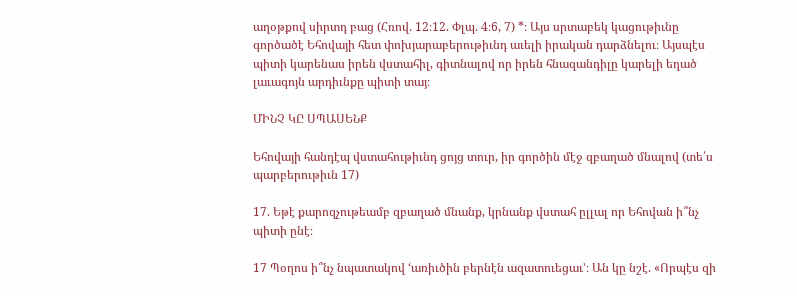աղօթքով սիրտդ բաց (Հռով. 12։12. Փլպ. 4։6, 7) *։ Այս սրտաբեկ կացութիւնը գործածէ Եհովայի հետ փոխյարաբերութիւնդ աւելի իրական դարձնելու։ Այսպէս պիտի կարենաս իրեն վստահիլ, գիտնալով որ իրեն հնազանդիլը կարելի եղած լաւագոյն արդիւնքը պիտի տայ։

ՄԻՆՉ ԿԸ ՍՊԱՍԵՆՔ

Եհովայի հանդէպ վստահութիւնդ ցոյց տուր, իր գործին մէջ զբաղած մնալով (տե՛ս պարբերութիւն 17)

17. Եթէ քարոզչութեամբ զբաղած մնանք, կրնանք վստահ ըլլալ որ Եհովան ի՞նչ պիտի ընէ։

17 Պօղոս ի՞նչ նպատակով ‘առիւծին բերնէն ազատուեցաւ’։ Ան կը նշէ. «Որպէս զի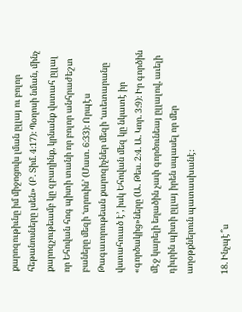քարոզութիւնը իմ միջոցովս լման ըլլայ ու բոլոր հեթանոսները լսեն» (Բ. Տիմ. 4։17)։ Պօղոսի նման, մինչ քարոզչութեամբ կը զբաղինք, կրնանք վստահ ըլլալ որ Եհովան հոգ պիտի տանի որ բոլոր անհրաժեշտ բաները մեզի ‘տրուին’ (Մատ. 6։33)։ Որպէս Թագաւորութեան քարոզիչներ մեզի ‘աւետարանը վստահուած է’, իսկ Եհովան մեզ կը նկատէ իր «գործակից»ները (Ա. Թես. 2։4. Ա. Կոր. 3։9)։ Իր գործին մէջ կարելի եղածին չափ գործունեայ ըլլալով, աւելի դիւրին պիտի ըլլայ իրեն սպասել որ մեր աղօթքներուն պատասխանէ։

18. Ինչպէ՞ս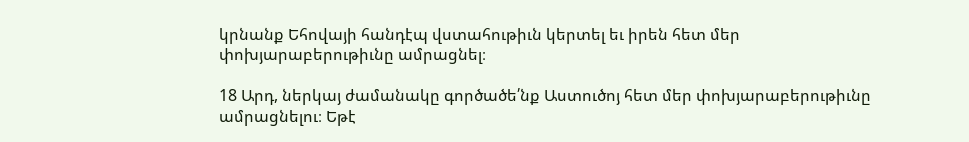կրնանք Եհովայի հանդէպ վստահութիւն կերտել եւ իրեն հետ մեր փոխյարաբերութիւնը ամրացնել։

18 Արդ, ներկայ ժամանակը գործածե՛նք Աստուծոյ հետ մեր փոխյարաբերութիւնը ամրացնելու։ Եթէ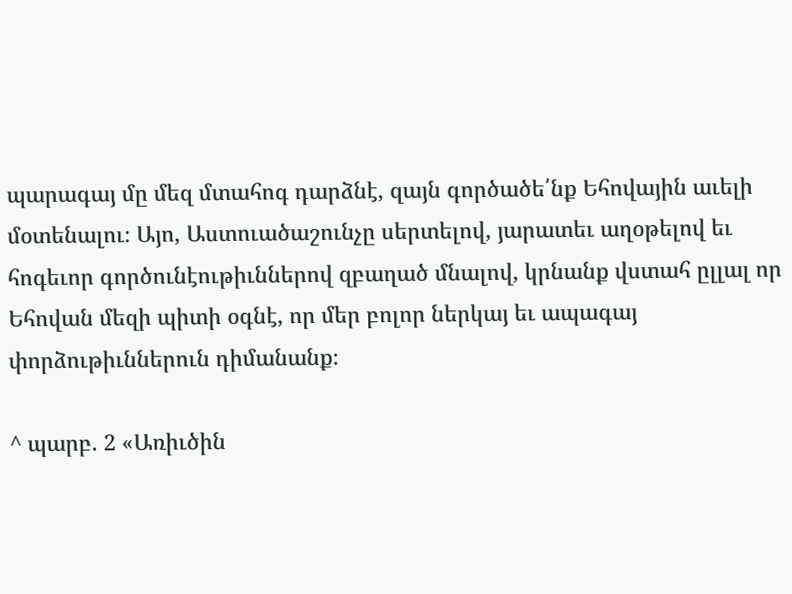պարագայ մը մեզ մտահոգ դարձնէ, զայն գործածե՛նք Եհովային աւելի մօտենալու։ Այո, Աստուածաշունչը սերտելով, յարատեւ աղօթելով եւ հոգեւոր գործունէութիւններով զբաղած մնալով, կրնանք վստահ ըլլալ որ Եհովան մեզի պիտի օգնէ, որ մեր բոլոր ներկայ եւ ապագայ փորձութիւններուն դիմանանք։

^ պարբ. 2 «Առիւծին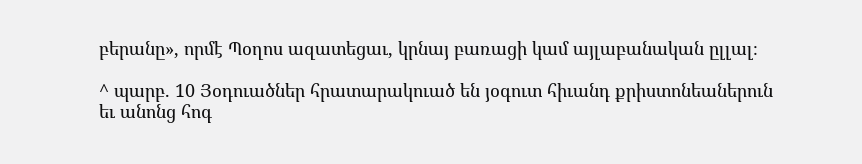բերանը», որմէ Պօղոս ազատեցաւ, կրնայ բառացի կամ այլաբանական ըլլալ։

^ պարբ. 10 Յօդուածներ հրատարակուած են յօգուտ հիւանդ քրիստոնեաներուն եւ անոնց հոգ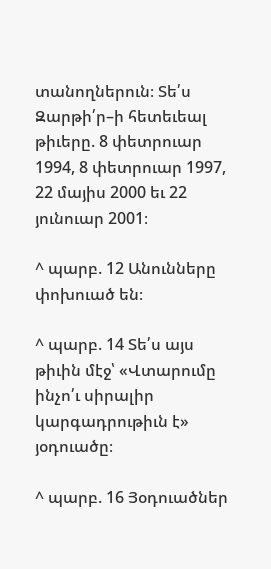տանողներուն։ Տե՛ս Զարթի՛ր–ի հետեւեալ թիւերը. 8 փետրուար 1994, 8 փետրուար 1997, 22 մայիս 2000 եւ 22 յունուար 2001։

^ պարբ. 12 Անունները փոխուած են։

^ պարբ. 14 Տե՛ս այս թիւին մէջ՝ «Վտարումը ինչո՛ւ սիրալիր կարգադրութիւն է» յօդուածը։

^ պարբ. 16 Յօդուածներ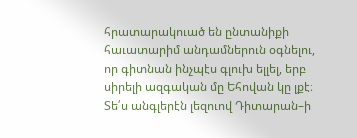հրատարակուած են ընտանիքի հաւատարիմ անդամներուն օգնելու, որ գիտնան ինչպէս գլուխ ելլել, երբ սիրելի ազգական մը Եհովան կը լքէ։ Տե՛ս անգլերէն լեզուով Դիտարան–ի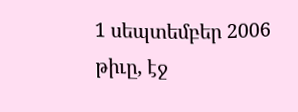1 սեպտեմբեր 2006 թիւը, էջ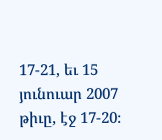17-21, եւ 15 յունուար 2007 թիւը, էջ 17-20։